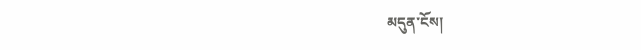མདུན་ངོས།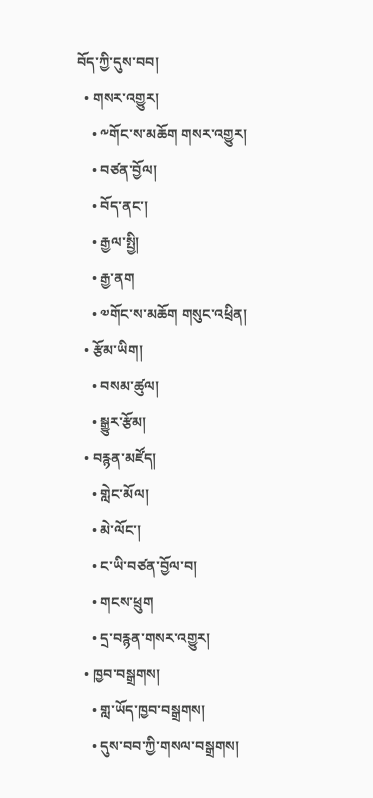བོད་ཀྱི་དུས་བབ།
  • གསར་འགྱུར།
    • ༸གོང་ས་མཆོག གསར་འགྱུར།
    • བཙན་བྱོལ།
    • བོད་ནང་།
    • རྒྱལ་སྤྱི།
    • རྒྱ་ནག
    • ༧གོང་ས་མཆོག གསུང་འཕྲིན།
  • རྩོམ་ཡིག།
    • བསམ་ཚུལ།
    • སྒྱུར་རྩོམ།
  • བརྙན་མཛོད།
    • གླེང་མོལ།
    • མེ་ལོང་།
    • ང་ཡི་བཙན་བྱོལ་བ།
    • གངས་ཕྲུག
    • དྲ་བརྙན་གསར་འགྱུར།
  • ཁྱབ་བསྒྲགས།
    • གླ་ཡོད་ཁྱབ་བསྒྲགས།
    • དུས་བབ་ཀྱི་གསལ་བསྒྲགས།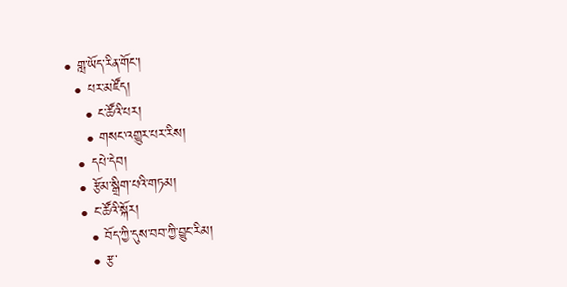• གླ་ཡོད་རིན་གོང་།
  • པར་མཛོད།
    • ང་ཚོའི་པར།
    • གསང་འགྱུར་པར་རིས།
  • དཔེ་དེབ།
  • རྩོམ་སྒྲིག་པའི་གཏམ།
  • ང་ཚོའི་སྐོར།
    • བོད་ཀྱི་དུས་བབ་ཀྱི་བྱུང་རིམ།
    • རྩ་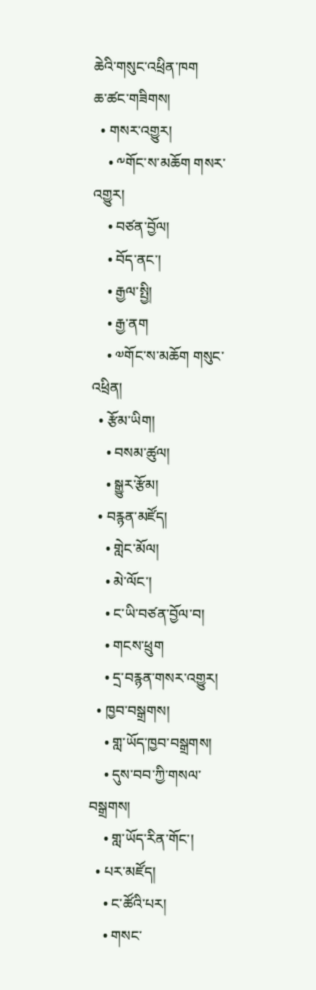ཆེའི་གསུང་འཕྲིན་ཁག
ཆ་ཚང་གཟིགས།
  • གསར་འགྱུར།
    • ༸གོང་ས་མཆོག གསར་འགྱུར།
    • བཙན་བྱོལ།
    • བོད་ནང་།
    • རྒྱལ་སྤྱི།
    • རྒྱ་ནག
    • ༧གོང་ས་མཆོག གསུང་འཕྲིན།
  • རྩོམ་ཡིག།
    • བསམ་ཚུལ།
    • སྒྱུར་རྩོམ།
  • བརྙན་མཛོད།
    • གླེང་མོལ།
    • མེ་ལོང་།
    • ང་ཡི་བཙན་བྱོལ་བ།
    • གངས་ཕྲུག
    • དྲ་བརྙན་གསར་འགྱུར།
  • ཁྱབ་བསྒྲགས།
    • གླ་ཡོད་ཁྱབ་བསྒྲགས།
    • དུས་བབ་ཀྱི་གསལ་བསྒྲགས།
    • གླ་ཡོད་རིན་གོང་།
  • པར་མཛོད།
    • ང་ཚོའི་པར།
    • གསང་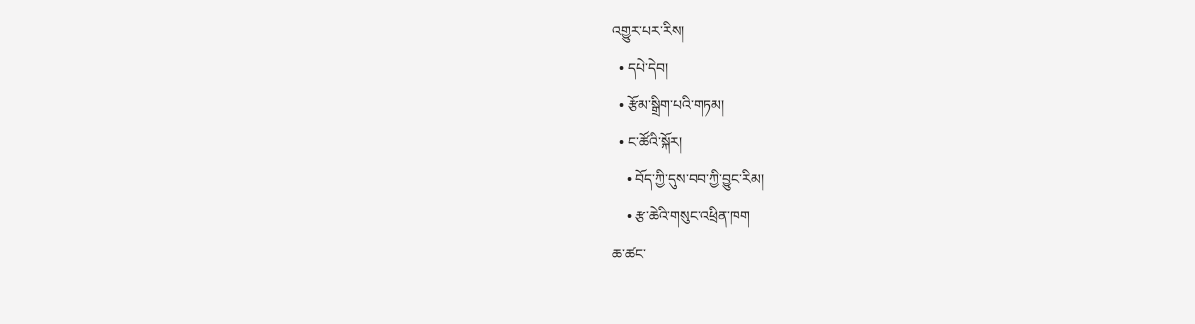འགྱུར་པར་རིས།
  • དཔེ་དེབ།
  • རྩོམ་སྒྲིག་པའི་གཏམ།
  • ང་ཚོའི་སྐོར།
    • བོད་ཀྱི་དུས་བབ་ཀྱི་བྱུང་རིམ།
    • རྩ་ཆེའི་གསུང་འཕྲིན་ཁག
ཆ་ཚང་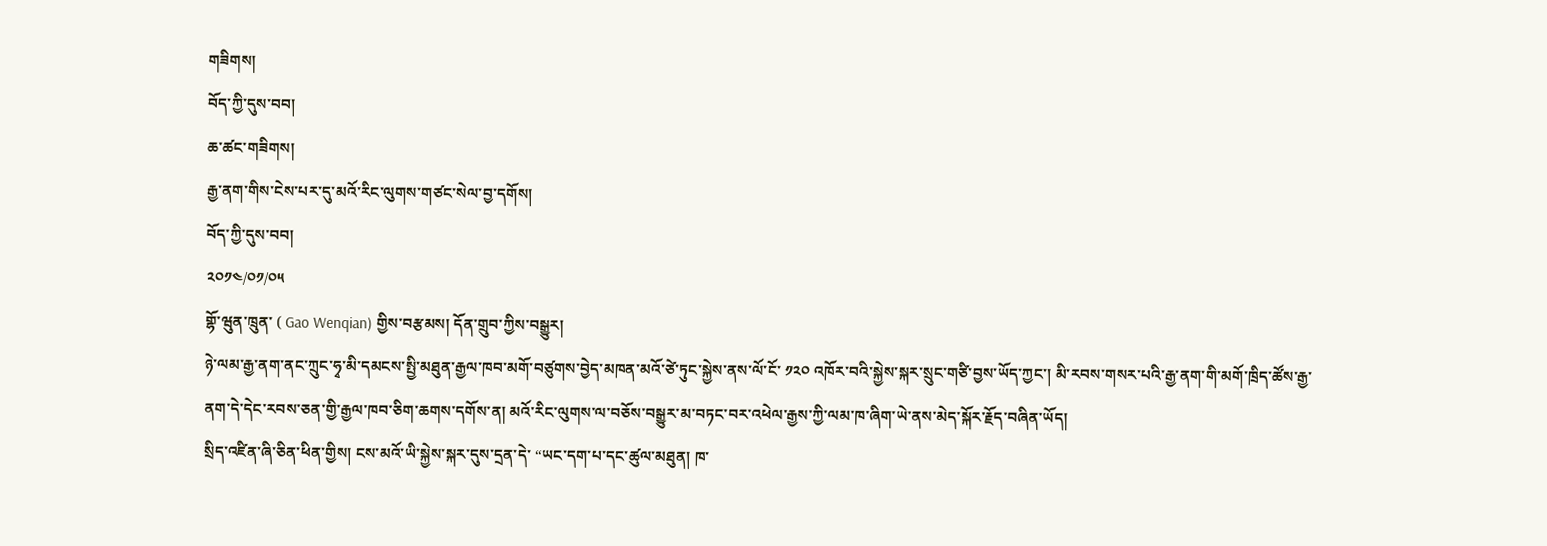གཟིགས།
བོད་ཀྱི་དུས་བབ།
ཆ་ཚང་གཟིགས།
རྒྱ་ནག་གིས་ངེས་པར་དུ་མའོ་རིང་ལུགས་གཙང་སེལ་བྱ་དགོས།
བོད་ཀྱི་དུས་བབ།
༢༠༡༤/༠༡/༠༥
གྷོ་ཝུན་ཁྲུན་ ( Gao Wenqian) གྱིས་བརྩམས། དོན་གྲུབ་ཀྱིས་བསྒྱུར།
ཉེ་ལམ་རྒྱ་ནག་ནང་ཀྲུང་ཧྭ་མི་དམངས་སྤྱི་མཐུན་རྒྱལ་ཁབ་མགོ་བཙུགས་བྱེད་མཁན་མའོ་ཙེ་ཏུང་སྐྱེས་ནས་ལོ་ངོ་ ༡༢༠ འཁོར་བའི་སྐྱེས་སྐར་སྲུང་གཙི་བྱས་ཡོད་ཀྱང་། མི་རབས་གསར་པའི་རྒྱ་ནག་གི་མགོ་ཁྲིད་ཚོས་རྒྱ་ནག་དེ་དེང་རབས་ཅན་གྱི་རྒྱལ་ཁབ་ཅིག་ཆགས་དགོས་ན། མའོ་རིང་ལུགས་ལ་བཅོས་བསྒྱུར་མ་བཏང་བར་འཕེལ་རྒྱས་ཀྱི་ལམ་ཁ་ཞིག་ཡེ་ནས་མེད་སྐོར་རྗོད་བཞིན་ཡོད།
སྲིད་འཛིན་ཞི་ཅིན་ཕིན་གྱིས། ངས་མའོ་ཡི་སྐྱེས་སྐར་དུས་དྲན་དེ་ “ཡང་དག་པ་དང་ཚུལ་མཐུན། ཁ་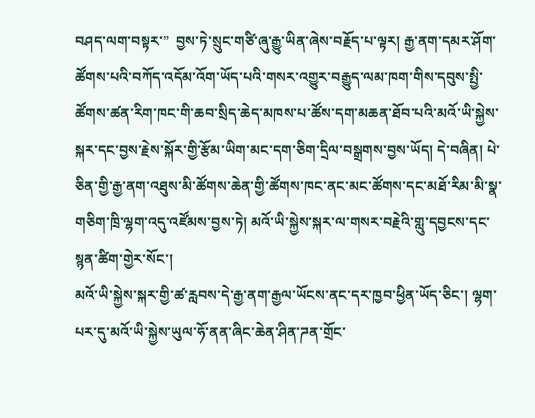བཤད་ལག་བསྟར་”  བྱས་ཏེ་སྲུང་གཙི་ཞུ་རྒྱུ་ཡིན་ཞེས་བརྗོད་པ་ལྟར། རྒྱ་ནག་དམར་ཤོག་ཚོགས་པའི་བཀོད་འདོམ་འོག་ཡོད་པའི་གསར་འགྱུར་བརྒྱུད་ལམ་ཁག་གིས་དབུས་སྤྱི་ཚོགས་ཚན་རིག་ཁང་གི་ཆབ་སྲིད་ཆེད་མཁས་པ་ཚོས་དག་མཆན་ཐོབ་པའི་མའོ་ཡི་སྐྱེས་སྐར་དང་བྱས་རྗེས་སྐོར་གྱི་རྩོམ་ཡིག་མང་དག་ཅིག་དྲིལ་བསྒྲགས་བྱས་ཡོད། དེ་བཞིན། པེ་ཅིན་གྱི་རྒྱ་ནག་འཐུས་མི་ཚོགས་ཆེན་གྱི་ཚོགས་ཁང་ནང་མང་ཚོགས་དང་མཐོ་རིམ་མི་སྣ་གཅིག་ཁྲི་ལྷག་འདུ་འཛོམས་བྱས་ཏེ། མའོ་ཡི་སྐྱེས་སྐར་ལ་གསར་བརྗེའི་གླུ་དབྱངས་དང་སྙན་ཚིག་གྱེར་སོང་།
མའོ་ཡི་སྐྱེས་སྐར་གྱི་ཚ་རླབས་དེ་རྒྱ་ནག་རྒྱལ་ཡོངས་ནང་དར་ཁྱབ་ཕྱིན་ཡོད་ཅིང་། ལྷག་པར་དུ་མའོ་ཡི་སྐྱེས་ཡུལ་ཧོ་ནན་ཞིང་ཆེན་ཤིན་ཌན་གྲོང་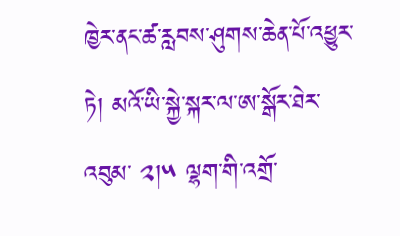ཁྱེར་ནང་ཚ་རླབས་ཤུགས་ཆེན་པོ་འཕྱུར་ཏེ། མའོ་ཡི་སྐྱེ་སྐར་ལ་ཨ་སྒོར་ཐེར་འབུམ་ ༢།༥ ལྷག་གི་འགྲོ་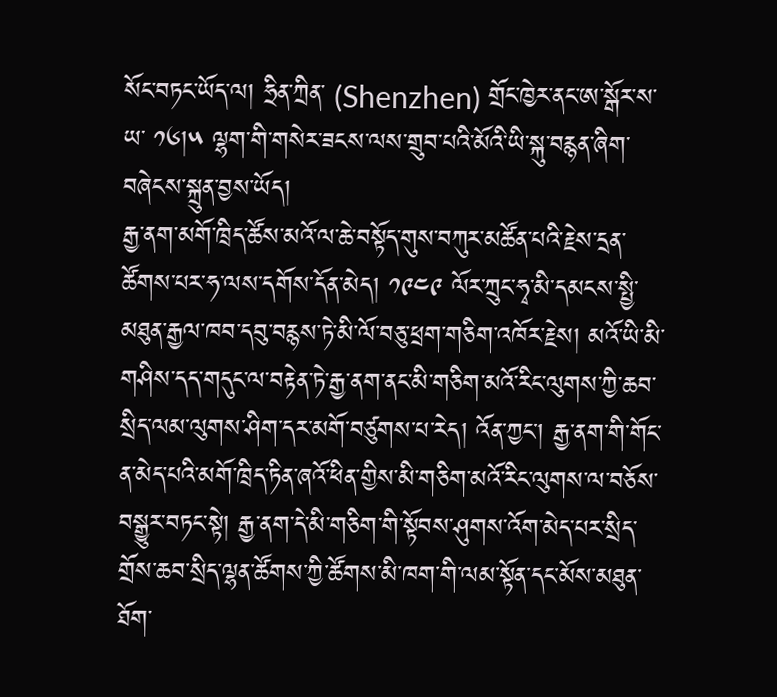སོང་བཏང་ཡོད་ལ། ཧྲིན་ཀྲིན་ (Shenzhen) གྲོང་ཁྱེར་ནང་ཨ་སྒོར་ས་ཡ་ ༡༦།༥ ལྷག་གི་གསེར་ཟངས་ལས་གྲུབ་པའི་མོའི་ཡི་སྐུ་བརྙན་ཞིག་བཞེངས་སྐྲུན་བྱས་ཡོད།
རྒྱ་ནག་མགོ་ཁྲིད་ཚོས་མའོ་ལ་ཆེ་བསྟོད་གུས་བཀུར་མཚོན་པའི་རྗེས་དྲན་ཚོགས་པར་ཧ་ལས་དགོས་དོན་མེད། ༡༩༤༩ ལོར་ཀྲུང་ཧྭ་མི་དམངས་སྤྱི་མཐུན་རྒྱལ་ཁབ་དབུ་བརྙས་ཏེ་མི་ལོ་བཅུ་ཕྲག་གཅིག་འཁོར་རྗེས། མའོ་ཡི་མི་གཤིས་དད་གདུང་ལ་བརྟེན་ཏེ་རྒྱ་ནག་ནང་མི་གཅིག་མའོ་རིང་ལུགས་ཀྱི་ཆབ་སྲིད་ལམ་ལུགས་ཤིག་དར་མགོ་བཙུགས་པ་རེད། འོན་ཀྱང་། རྒྱ་ནག་གི་གོང་ན་མེད་པའི་མགོ་ཁྲིད་ཏིན་ཞའོ་ཕིན་གྱིས་མི་གཅིག་མའོ་རིང་ལུགས་ལ་བཅོས་བསྒྱུར་བཏང་སྟེ། རྒྱ་ནག་དེ་མི་གཅིག་གི་སྟོབས་ཤུགས་འོག་མེད་པར་སྲིད་གྲོས་ཆབ་སྲིད་ལྷན་ཚོགས་ཀྱི་ཚོགས་མི་ཁག་གི་ལམ་སྟོན་དང་མོས་མཐུན་ཐོག་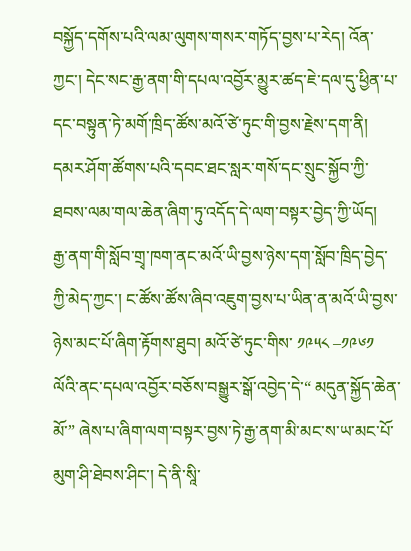བསྐྱོད་དགོས་པའི་ལམ་ལུགས་གསར་གཏོད་བྱས་པ་རེད། འོན་ཀྱང་། དེང་སང་རྒྱ་ནག་གི་དཔལ་འབྱོར་མྱུར་ཚད་ཇེ་དལ་དུ་ཕྱིན་པ་དང་བསྟུན་ཏེ་མགོ་ཁྲིད་ཚོས་མའོ་ཙེ་ཏུང་གི་བྱས་རྗེས་དག་ནི། དམར་ཤོག་ཚོགས་པའི་དབང་ཐང་སླར་གསོ་དང་སྲུང་སྐྱོབ་ཀྱི་ཐབས་ལམ་གལ་ཆེན་ཞིག་ཏུ་འདོད་དེ་ལག་བསྟར་བྱེད་ཀྱི་ཡོད།
རྒྱ་ནག་གི་སློབ་གྲྭ་ཁག་ནང་མའོ་ཡི་བྱས་ཉེས་དག་སློབ་ཁྲིད་བྱེད་ཀྱི་མེད་ཀྱང་། ང་ཚོས་ཚོས་ཞིབ་འཇུག་བྱས་པ་ཡིན་ན་མའོ་ཡི་བྱས་ཉེས་མང་པོ་ཞིག་རྟོགས་ཐུབ། མའོ་ཙེ་ཏུང་གིས་ ༡༩༥༨ –༡༩༦༡ ལོའི་ནང་དཔལ་འབྱོར་བཅོས་བསྒྱུར་སྒོ་འབྱེད་དེ་“ མདུན་སྐྱོད་ཆེན་མོ་” ཞེས་པ་ཞིག་ལག་བསྟར་བྱས་ཏེ་རྒྱ་ནག་མི་མང་ས་ཡ་མང་པོ་མུག་ཤི་ཐེབས་ཤིང་། དེ་ནི་སཱི་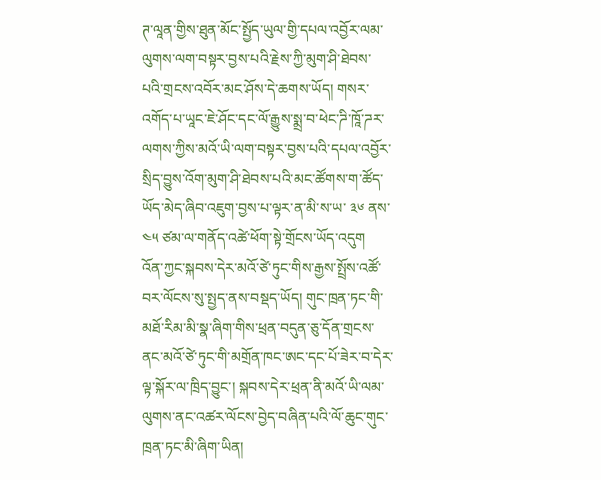ཊ་ལཱན་གྱིས་ཐུན་མོང་སྤྱོད་ཡུལ་གྱི་དཔལ་འབྱོར་ལམ་ལུགས་ལག་བསྟར་བྱས་པའི་རྗེས་ཀྱི་མུག་ཤི་ཐེབས་པའི་གྲངས་འབོར་མང་ཤོས་དེ་ཆགས་ཡོད། གསར་འགོད་པ་ཡཱང་ཇེ་ཤོང་དང་ལོ་རྒྱུས་སྨྲ་བ་ཕེང་ཌི་ཁཱོ་ཌར་ལགས་ཀྱིས་མའོ་ཡི་ལག་བསྟར་བྱས་པའི་དཔལ་འབྱོར་སྲིད་བྱུས་འོག་མུག་ཤི་ཐེབས་པའི་མང་ཚོགས་ག་ཚོད་ཡོད་མེད་ཞིབ་འཇུག་བྱས་པ་ལྟར་ན་མི་ས་ཡ་ ༣༦ ནས་ ༤༥ ཙམ་ལ་གནོད་འཚེ་ཕོག་སྟེ་གྲོངས་ཡོད་འདུག
འོན་ཀྱང་སྐབས་དེར་མའོ་ཙེ་ཏུང་གིས་རྒྱས་སྤྲོས་འཚོ་བར་ལོངས་སུ་སྤྱད་ནས་བསྡད་ཡོད། གུང་ཁྲན་ཏང་གི་མཐོ་རིམ་མི་སྣ་ཞིག་གིས་ཕྲན་བདུན་ཅུ་དོན་གྲངས་ནང་མའོ་ཙེ་ཏུང་གི་མགྲོན་ཁང་ཨང་དང་པོ་ཟེར་བ་དེར་ལྟ་སྐོར་ལ་ཁྲིད་བྱུང་། སྐབས་དེར་ཕྲན་ནི་མའོ་ཡི་ལམ་ལུགས་ནང་འཚར་ལོངས་བྱེད་བཞིན་པའི་ལོ་ཆུང་གུང་ཁྲན་ཏང་མི་ཞིག་ཡིན།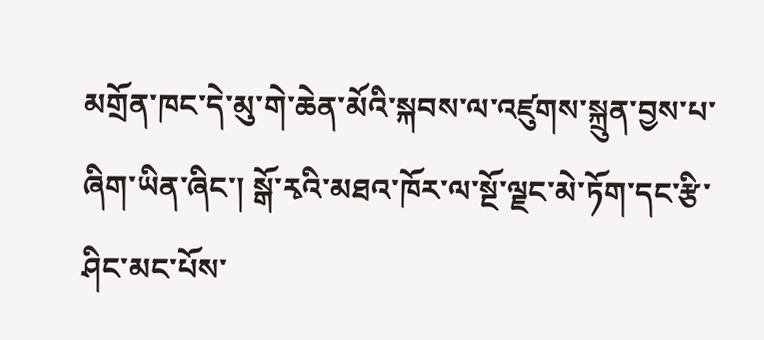མགྲོན་ཁང་དེ་མུ་གེ་ཆེན་མོའི་སྐབས་ལ་འཛུགས་སྐྲུན་བྱས་པ་ཞིག་ཡིན་ཞིང་། སྒོ་རྭའི་མཐའ་ཁོར་ལ་སྔོ་ལྗང་མེ་ཏོག་དང་རྩི་ཤིང་མང་པོས་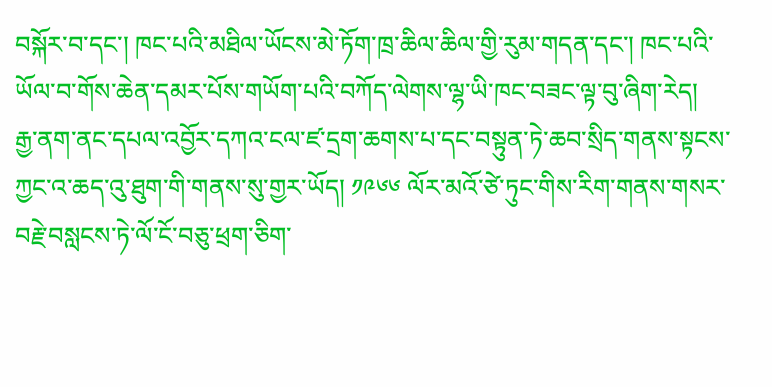བསྐོར་བ་དང་། ཁང་པའི་མཐིལ་ཡོངས་མེ་ཏོག་ཁྲ་ཆིལ་ཆིལ་གྱི་རུམ་གདན་དང་། ཁང་པའི་ཡོལ་བ་གོས་ཆེན་དམར་པོས་གཡོག་པའི་བཀོད་ལེགས་ལྷ་ཡི་ཁང་བཟང་ལྟ་བུ་ཞིག་རེད།
རྒྱ་ནག་ནང་དཔལ་འབྱོར་དཀའ་ངལ་ཛ་དྲག་ཆགས་པ་དང་བསྟུན་ཏེ་ཆབ་སྲིད་གནས་སྟངས་ཀྱང་འ་ཆད་འུ་ཐུག་གི་གནས་སུ་གྱར་ཡོད། ༡༩༦༦ ལོར་མའོ་ཙེ་ཏུང་གིས་རིག་གནས་གསར་བརྗེ་བསླངས་ཏེ་ལོ་ངོ་བཅུ་ཕྲག་ཅིག་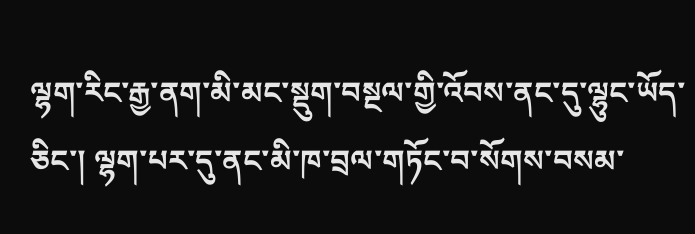ལྷག་རིང་རྒྱ་ནག་མི་མང་སྡུག་བསྔལ་གྱི་འོབས་ནང་དུ་ལྷུང་ཡོད་ཅིང་། ལྷག་པར་དུ་ནང་མི་ཁ་བྲལ་གཏོང་བ་སོགས་བསམ་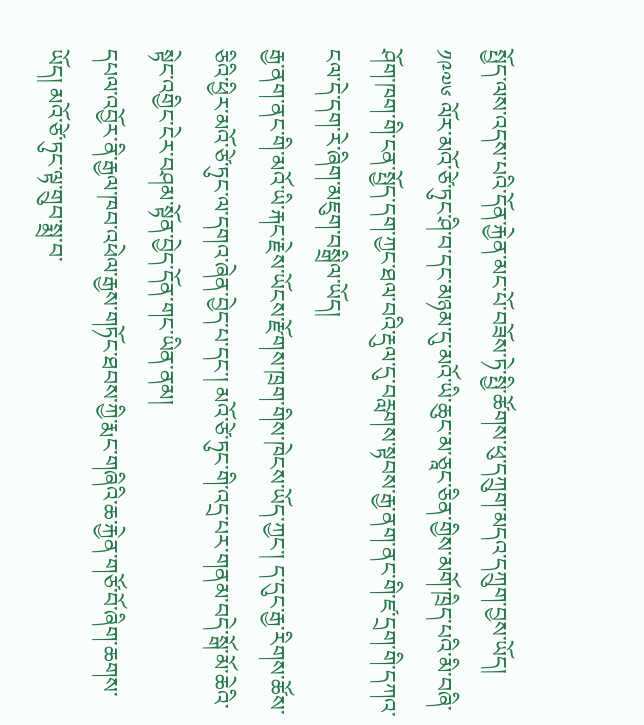སྤྱོད་ལས་འདས་པའི་དོན་རྐྱེན་མང་པོ་བཟོས་ཏེ་སྤྱི་ཚོགས་ཕུ་དཀྲུག་མདའ་དཀྲུག་བྱས་ཡོད། ༡༩༧༦ ལོར་མའོ་ཙེ་ཏུང་ཤི་བ་དང་མཉམ་དུ་མའོ་ཡི་ཆུང་མ་ཅཱང་ཅིན་གྱིས་མགོ་ཁྲིད་པའི་མི་བཞི་ཤོག་ཁག་གི་ངན་སྤྱོད་དག་ཀྱང་ཐལ་བའི་རྡུལ་དུ་བརླགས་སྟབས་རྒྱ་ནག་ནང་གི་ཛ་དྲག་གི་དཀའ་ངལ་དེ་དག་རེ་ཞིག་མཇུག་བསྒྲིལ་ཡོད།
རྒྱ་ནག་ནང་གི་མའོ་ཡི་རྐང་རྗེས་ཡོངས་རྫོགས་ཁྲག་གིས་ཁེངས་ཡོད་ཀྱང་། ད་དུང་རྒྱ་རིགས་ཚོས་ཅིའི་ཕྱིར་མའོ་ཙེ་ཏུང་ལ་དགའ་ཞེན་བྱེད་པ་དང་། མའོ་ཙེ་ཏུང་གི་འདྲ་པར་གནམ་བདེ་སྒོ་མོ་ཆེའི་སྟེང་འགྱིང་ངེར་བཤམ་སྟོན་བྱེད་དོན་གང་ཡིན་ནམ།
དཔལ་འབྱོར་ནི་རྒྱལ་ཁབ་འཕེལ་རྒྱས་གཏོང་ཐབས་ཀྱི་རྨང་གཞིའི་ཆ་རྐྱེན་གཙོ་བོ་ཞིག་ཆགས་ཡོད། མའོ་ཙེ་ཏུང་ལྟ་གྲུབ་སྨྲ་བ་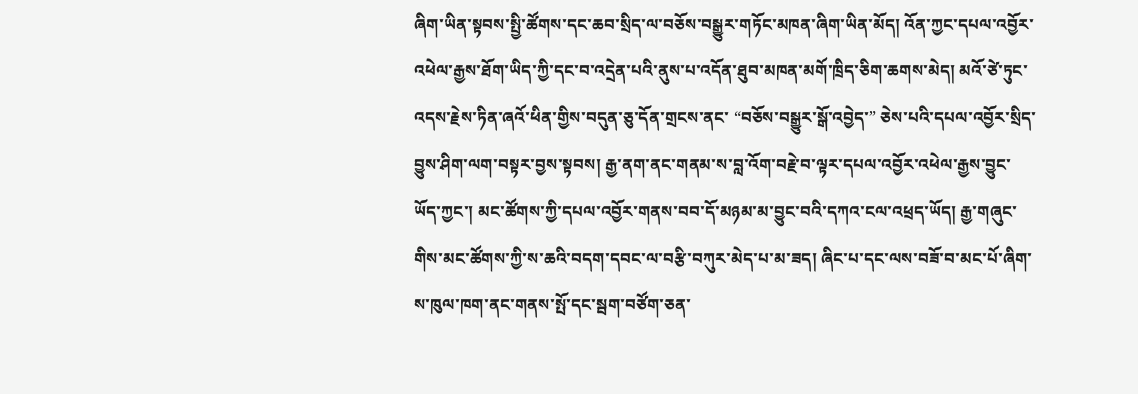ཞིག་ཡིན་སྟབས་སྤྱི་ཚོགས་དང་ཆབ་སྲིད་ལ་བཅོས་བསྒྱུར་གཏོང་མཁན་ཞིག་ཡིན་མོད། འོན་ཀྱང་དཔལ་འབྱོར་འཕེལ་རྒྱས་ཐོག་ཡིད་ཀྱི་དང་བ་འདྲེན་པའི་ནུས་པ་འདོན་ཐུབ་མཁན་མགོ་ཁྲིད་ཅིག་ཆགས་མེད། མའོ་ཙེ་ཏུང་འདས་རྗེས་ཏིན་ཞའོ་ཕིན་གྱིས་བདུན་ཅུ་དོན་གྲངས་ནང་ “བཅོས་བསྒྱུར་སྒོ་འབྱེད་” ཅེས་པའི་དཔལ་འབྱོར་སྲིད་བྱུས་ཤིག་ལག་བསྟར་བྱས་སྟབས། རྒྱ་ནག་ནང་གནམ་ས་བླ་འོག་བརྗེ་བ་ལྟར་དཔལ་འབྱོར་འཕེལ་རྒྱས་བྱུང་ཡོད་ཀྱང་། མང་ཚོགས་ཀྱི་དཔལ་འབྱོར་གནས་བབ་དོ་མཉམ་མ་བྱུང་བའི་དཀའ་ངལ་འཕྲད་ཡོད། རྒྱ་གཞུང་གིས་མང་ཚོགས་ཀྱི་ས་ཆའི་བདག་དབང་ལ་བརྩི་བཀུར་མེད་པ་མ་ཟད། ཞིང་པ་དང་ལས་བཟོ་བ་མང་པོ་ཞིག་ས་ཁུལ་ཁག་ནང་གནས་སྤོ་དང་སྦག་བཙོག་ཅན་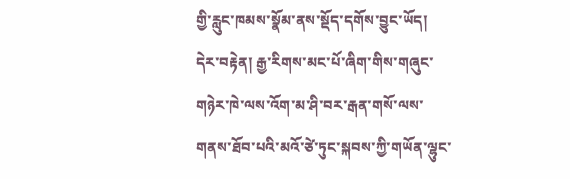གྱི་རླུང་ཁམས་སྣོམ་ནས་སྡོད་དགོས་བྱུང་ཡོད།
དེར་བརྟེན། རྒྱ་རིགས་མང་པོ་ཞིག་གིས་གཞུང་གཉེར་ཁེ་ལས་འོག་མ་ཤི་བར་རྒན་གསོ་ལས་གནས་ཐོབ་པའི་མའོ་ཙེ་ཏུང་སྐབས་ཀྱི་གཡོན་ལྷུང་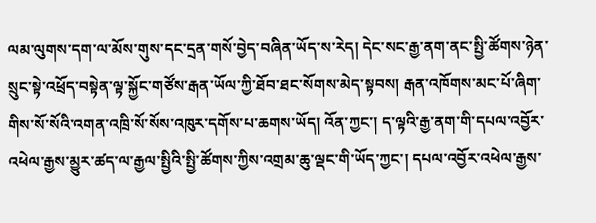ལམ་ལུགས་དག་ལ་མོས་གུས་དང་དྲན་གསོ་བྱེད་བཞིན་ཡོད་ས་རེད། དེང་སང་རྒྱ་ནག་ནང་སྤྱི་ཚོགས་ཉེན་སྲུང་སྟེ་འཕྲོད་བསྟེན་ལྟ་སྐྱོང་གཙོས་རྒན་ཡོལ་ཀྱི་ཐོབ་ཐང་སོགས་མེད་སྟབས། རྒན་འཁོགས་མང་པོ་ཞིག་གིས་སོ་སོའི་འགན་འཁྲི་སོ་སོས་འཁུར་དགོས་པ་ཆགས་ཡོད། འོན་ཀྱང་། ད་ལྟའི་རྒྱ་ནག་གི་དཔལ་འབྱོར་འཕེལ་རྒྱས་མྱུར་ཚད་ལ་རྒྱལ་སྤྱིའི་སྤྱི་ཚོགས་ཀྱིས་འགྲམ་ཆུ་ལྡང་གི་ཡོད་ཀྱང་། དཔལ་འབྱོར་འཕེལ་རྒྱས་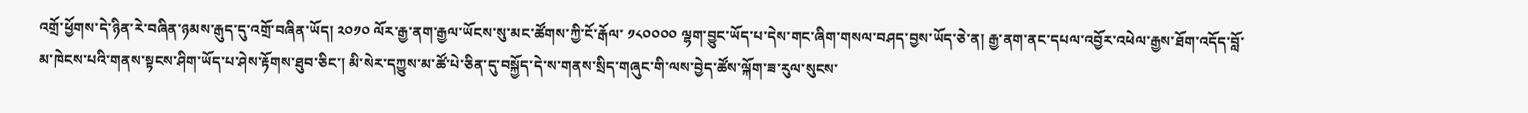འགྲོ་ཕྱོགས་དེ་ཉིན་རེ་བཞིན་ཉམས་རྒུད་དུ་འགྲོ་བཞིན་ཡོད། ༢༠༡༠ ལོར་རྒྱ་ནག་རྒྱལ་ཡོངས་སུ་མང་ཚོགས་ཀྱི་ངོ་རྒོལ་ ༡༨༠༠༠༠ ལྷག་བྱུང་ཡོད་པ་དེས་གང་ཞིག་གསལ་བཤད་བྱས་ཡོད་ཅེ་ན། རྒྱ་ནག་ནང་དཔལ་འབྱོར་འཕེལ་རྒྱས་ཐོག་འདོད་བློ་མ་ཁེངས་པའི་གནས་སྟངས་ཤིག་ཡོད་པ་ཤེས་རྟོགས་ཐུབ་ཅིང་། མི་སེར་དཀྱུས་མ་ཚོ་པེ་ཅིན་དུ་བསྐྱོད་དེ་ས་གནས་སྲིད་གཞུང་གི་ལས་བྱེད་ཚོས་ལྐོག་ཟ་རུལ་སུངས་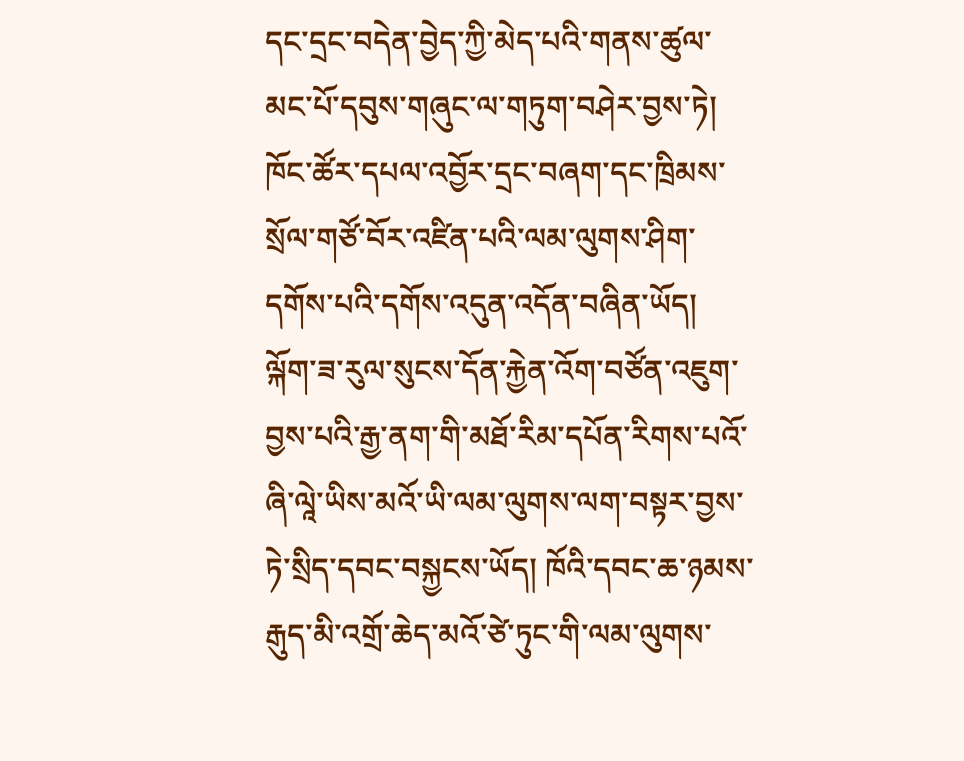དང་དྲང་བདེན་བྱེད་ཀྱི་མེད་པའི་གནས་ཚུལ་མང་པོ་དབུས་གཞུང་ལ་གཏུག་བཤེར་བྱས་ཏེ། ཁོང་ཚོར་དཔལ་འབྱོར་དྲང་བཞག་དང་ཁྲིམས་སྲོལ་གཙོ་བོར་འཛིན་པའི་ལམ་ལུགས་ཤིག་དགོས་པའི་དགོས་འདུན་འདོན་བཞིན་ཡོད།
ལྐོག་ཟ་རུལ་སུངས་དོན་རྐྱེན་འོག་བཙོན་འཇུག་བྱས་པའི་རྒྱ་ནག་གི་མཐོ་རིམ་དཔོན་རིགས་པའོ་ཞི་ལཱེ་ཡིས་མའོ་ཡི་ལམ་ལུགས་ལག་བསྟར་བྱས་ཏེ་སྲིད་དབང་བསྐྱངས་ཡོད། ཁོའི་དབང་ཆ་ཉམས་རྒུད་མི་འགྲོ་ཆེད་མའོ་ཙེ་ཏུང་གི་ལམ་ལུགས་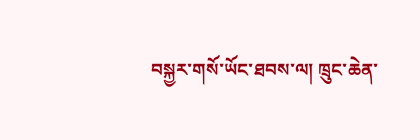བསྐྱར་གསོ་ཡོང་ཐབས་ལ། ཁྲུང་ཆེན་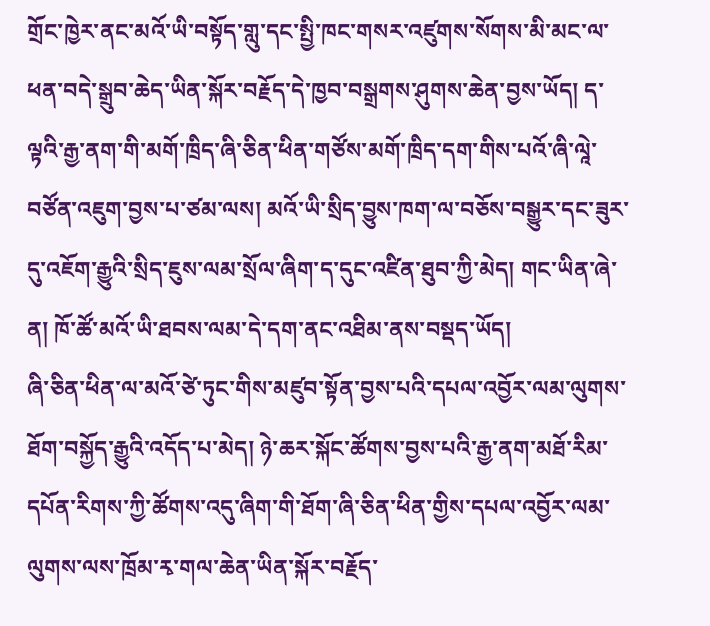གྲོང་ཁྱེར་ནང་མའོ་ཡི་བསྟོད་གླུ་དང་སྤྱི་ཁང་གསར་འཛུགས་སོགས་མི་མང་ལ་ཕན་བདེ་སྒྲུབ་ཆེད་ཡིན་སྐོར་བརྗོད་དེ་ཁྱབ་བསྒྲགས་ཤུགས་ཆེན་བྱས་ཡོད། ད་ལྟའི་རྒྱ་ནག་གི་མགོ་ཁྲིད་ཞི་ཅིན་ཕིན་གཙོས་མགོ་ཁྲིད་དག་གིས་པའོ་ཞི་ལཱེ་བཙོན་འཇུག་བྱས་པ་ཙམ་ལས། མའོ་ཡི་སྲིད་བྱུས་ཁག་ལ་བཅོས་བསྒྱུར་དང་ཟུར་དུ་འཇོག་རྒྱུའི་སྲིད་ཇུས་ལམ་སྲོལ་ཞིག་ད་དུང་འཛིན་ཐུབ་ཀྱི་མེད། གང་ཡིན་ཞེ་ན། ཁོ་ཚོ་མའོ་ཡི་ཐབས་ལམ་དེ་དག་ནང་འཐིམ་ནས་བསྡད་ཡོད།
ཞི་ཅིན་ཕིན་ལ་མའོ་ཙེ་ཏུང་གིས་མཛུབ་སྟོན་བྱས་པའི་དཔལ་འབྱོར་ལམ་ལུགས་ཐོག་བསྐྱོད་རྒྱུའི་འདོད་པ་མེད། ཉེ་ཆར་སྐོང་ཚོགས་བྱས་པའི་རྒྱ་ནག་མཐོ་རིམ་དཔོན་རིགས་ཀྱི་ཚོགས་འདུ་ཞིག་གི་ཐོག་ཞི་ཅིན་ཕིན་གྱིས་དཔལ་འབྱོར་ལམ་ལུགས་ལས་ཁྲོམ་རྭ་གལ་ཆེན་ཡིན་སྐོར་བརྗོད་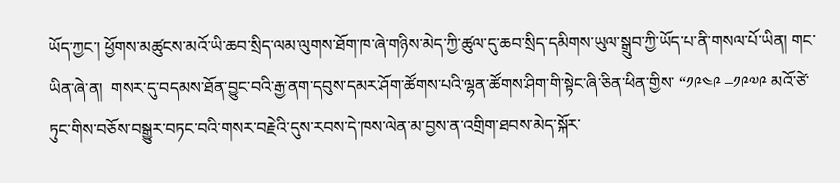ཡོད་ཀྱང་། ཕྱོགས་མཚུངས་མའོ་ཡི་ཆབ་སྲིད་ལམ་ལུགས་ཐོག་ཁ་ཞེ་གཉིས་མེད་ཀྱི་ཚུལ་དུ་ཆབ་སྲིད་དམིགས་ཡུལ་སྒྲུབ་ཀྱི་ཡོད་པ་ནི་གསལ་པོ་ཡིན། གང་ཡིན་ཞེ་ན།  གསར་དུ་བདམས་ཐོན་བྱུང་བའི་རྒྱ་ནག་དབུས་དམར་ཤོག་ཚོགས་པའི་ལྷན་ཚོགས་ཤིག་གི་སྟེང་ཞི་ཅིན་ཕིན་གྱིས་ “༡༩༤༩ –༡༩༧༩ མའོ་ཙེ་ཏུང་གིས་བཅོས་བསྒྱུར་བཏང་བའི་གསར་བརྗེའི་དུས་རབས་དེ་ཁས་ལེན་མ་བྱས་ན་འགྲིག་ཐབས་མེད་སྐོར་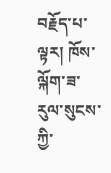བརྗོད་པ་ལྟར། ཁོས་ལྐོག་ཟ་རུལ་སུངས་ཀྱི་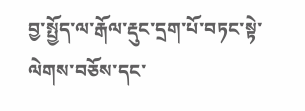བྱ་སྤྱོད་ལ་རྒོལ་རྡུང་དྲག་པོ་བཏང་སྟེ་ལེགས་བཅོས་དང་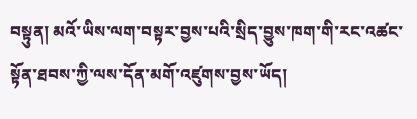བསྟུན། མའོ་ཡིས་ལག་བསྟར་བྱས་པའི་སྲིད་བྱུས་ཁག་གི་རང་འཚང་སྟོན་ཐབས་ཀྱི་ལས་དོན་མགོ་འཛུགས་བྱས་ཡོད།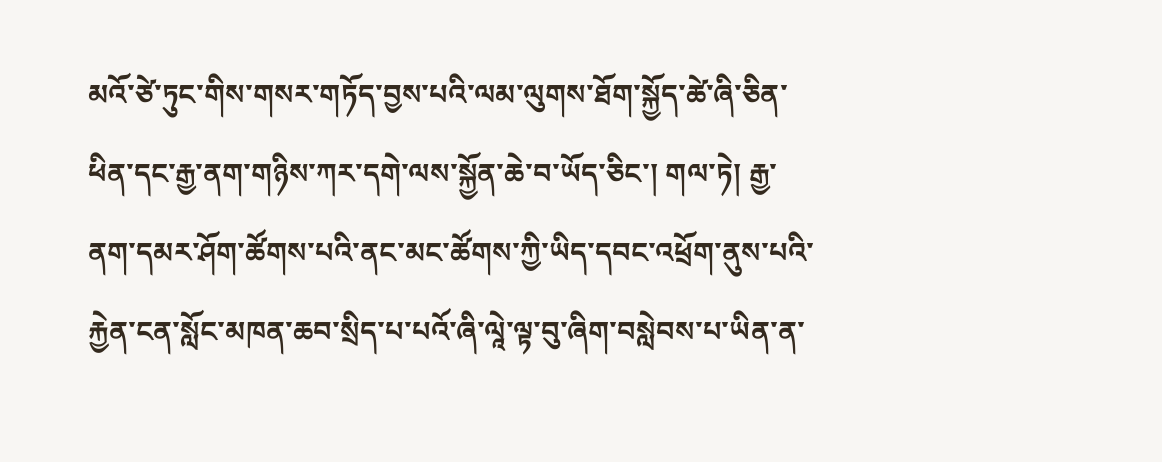མའོ་ཙེ་ཏུང་གིས་གསར་གཏོད་བྱས་པའི་ལམ་ལུགས་ཐོག་སྐྱོད་ཚེ་ཞི་ཅིན་ཕིན་དང་རྒྱ་ནག་གཉིས་ཀར་དགེ་ལས་སྐྱོན་ཆེ་བ་ཡོད་ཅིང་། གལ་ཏེ། རྒྱ་ནག་དམར་ཤོག་ཚོགས་པའི་ནང་མང་ཚོགས་ཀྱི་ཡིད་དབང་འཕྲོག་ནུས་པའི་རྐྱེན་ངན་སློང་མཁན་ཆབ་སྲིད་པ་པའོ་ཞི་ལཱེ་ལྟ་བུ་ཞིག་བསླེབས་པ་ཡིན་ན་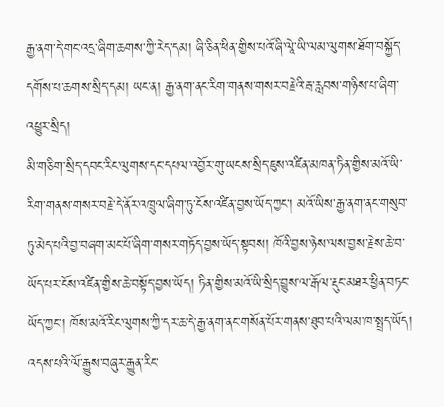རྒྱ་ནག་དེ་གང་འདྲ་ཞིག་ཆགས་ཀྱི་རེད་དམ། ཞི་ཅིན་ཕིན་གྱིས་པའོ་ཞི་ལཱེ་ཡི་ལམ་ལུགས་ཐོག་བསྐྱོད་དགོས་པ་ཆགས་སྲིད་དམ། ཡང་ན། རྒྱ་ནག་ནང་རིག་གནས་གསར་བརྗེའི་རྦ་རླབས་གཉིས་པ་ཞིག་འཕྱུར་སྲིད།
མི་གཅིག་སྲིད་དབང་རིང་ལུགས་དང་དཔལ་འབྱོར་གུ་ཡངས་སྲིད་ཇུས་འཛིན་མཁན་ཏིན་གྱིས་མའོ་ཡི་རིག་གནས་གསར་བརྗེ་དེ་ནོར་འཁྲུལ་ཞིག་ཏུ་ངོས་འཛིན་བྱས་ཡོད་ཀྱང་། མའོ་ཡིས་རྒྱ་ནག་ནང་གསུབ་ཏུ་མེད་པའི་བྱ་བཞག་མང་པོ་ཞིག་གསར་གཏོད་བྱས་ཡོད་སྟབས། ཁོའི་བྱས་ཉེས་ལས་བྱས་རྗེས་ཆེ་བ་ཡོད་པར་ངོས་འཛིན་གྱིས་ཆེ་བསྟོད་བྱས་ཡོད། ཏིན་གྱིས་མའོ་ཡི་སྲིད་བྱུས་ལ་རྒོལ་རྡུང་མཐར་ཕྱིན་བཏང་ཡོད་ཀྱང་། ཁོས་མའོ་རིང་ལུགས་ཀྱི་དར་ཆ་དེ་རྒྱ་ནག་ནང་གསོན་པོར་གནས་ཐུབ་པའི་ལམ་ཁ་སྤྲད་ཡོད།
འདས་པའི་ལོ་རྒྱུས་བཞུར་རྒྱུན་རིང་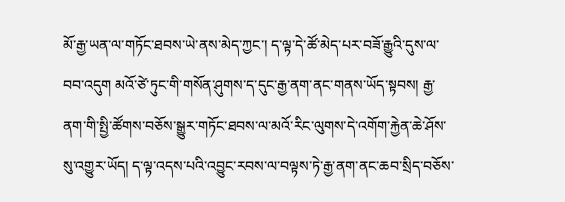མོ་རྒྱ་ཡན་ལ་གཏོང་ཐབས་ཡེ་ནས་མེད་ཀྱང་། ད་ལྟ་དེ་ཚོ་མེད་པར་བཟོ་རྒྱུའི་དུས་ལ་བབ་འདུག མའོ་ཙེ་ཏུང་གི་གསོན་ཤུགས་ད་དུང་རྒྱ་ནག་ནང་གནས་ཡོད་སྟབས། རྒྱ་ནག་གི་སྤྱི་ཚོགས་བཅོས་སྒྱུར་གཏོང་ཐབས་ལ་མའོ་རིང་ལུགས་དེ་འགོག་རྐྱེན་ཆེ་ཤོས་སུ་འགྱུར་ཡོད། ད་ལྟ་འདས་པའི་འབྱུང་རབས་ལ་བལྟས་ཏེ་རྒྱ་ནག་ནང་ཆབ་སྲིད་བཅོས་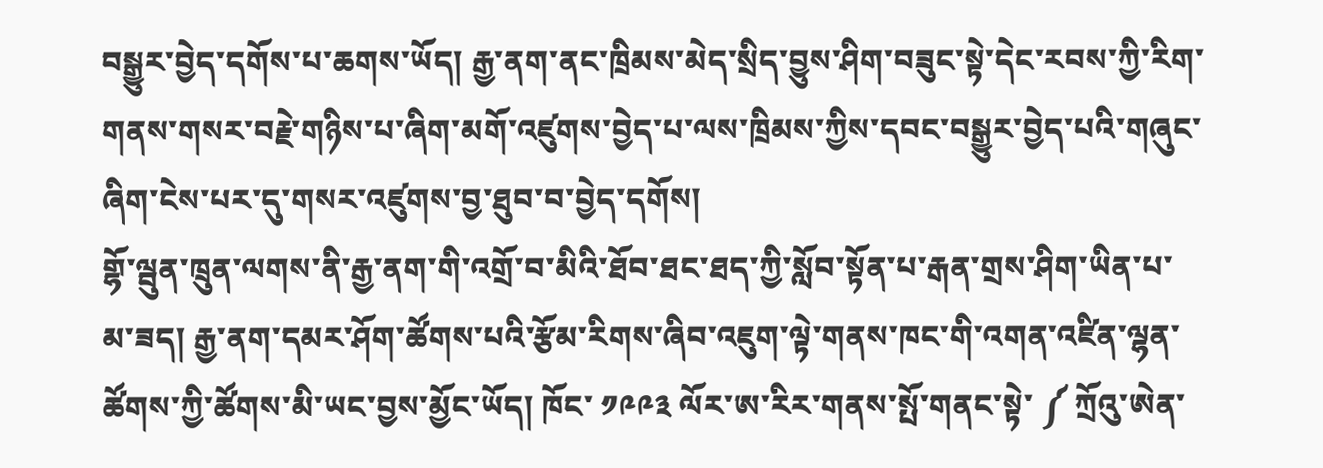བསྒྱུར་བྱེད་དགོས་པ་ཆགས་ཡོད། རྒྱ་ནག་ནང་ཁྲིམས་མེད་སྲིད་བྱུས་ཤིག་བཟུང་སྟེ་དེང་རབས་ཀྱི་རིག་གནས་གསར་བརྗེ་གཉིས་པ་ཞིག་མགོ་འཛུགས་བྱེད་པ་ལས་ཁྲིམས་ཀྱིས་དབང་བསྒྱུར་བྱེད་པའི་གཞུང་ཞིག་ངེས་པར་དུ་གསར་འཛུགས་བྱ་ཐུབ་བ་བྱེད་དགོས།
གྷོ་ལྦུན་ཁྲུན་ལགས་ནི་རྒྱ་ནག་གི་འགྲོ་བ་མིའི་ཐོབ་ཐང་ཐད་ཀྱི་སློབ་སྟོན་པ་རྒན་གྲས་ཤིག་ཡིན་པ་མ་ཟད། རྒྱ་ནག་དམར་ཤོག་ཚོགས་པའི་རྩོམ་རིགས་ཞིབ་འཇུག་ལྟེ་གནས་ཁང་གི་འགན་འཛིན་ལྷན་ཚོགས་ཀྱི་ཚོགས་མི་ཡང་བྱས་མྱོང་ཡོད། ཁོང་ ༡༩༩༣ ལོར་ཨ་རིར་གནས་སྤོ་གནང་སྟེ་ ༼ ཀྲོའུ་ཨེན་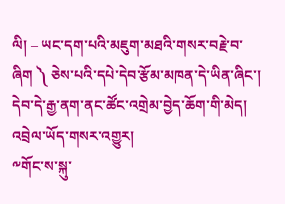ལི། – ཡང་དག་པའི་མཇུག་མཐའི་གསར་བརྗེ་བ་ཞིག ༽ ཅེས་པའི་དཔེ་དེབ་རྩོམ་མཁན་དེ་ཡིན་ཞིང་། དེབ་དེ་རྒྱ་ནག་ནང་ཚོང་འགྲེམ་བྱེད་ཆོག་གི་མེད།
འབྲེལ་ཡོད་གསར་འགྱུར།
༸གོང་ས་སྐུ་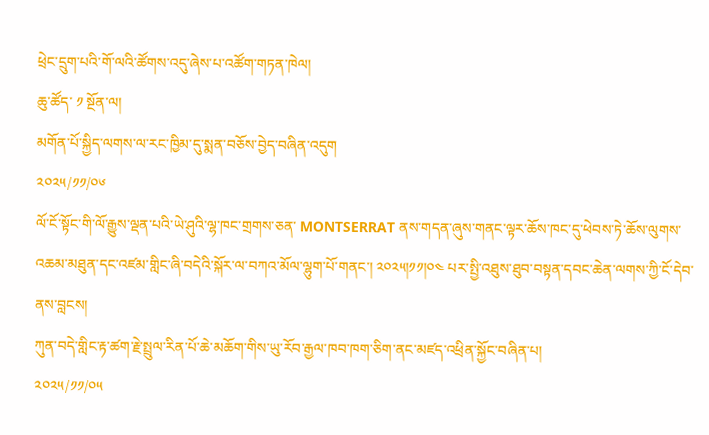ཕྲེང་དྲུག་པའི་གོ་ལའི་ཚོགས་འདུ་ཞེས་པ་འཚོག་གཏན་ཁེལ།
ཆུ་ཚོད་ ༡ སྔོན་ལ།
མགོན་པོ་སྐྱིད་ལགས་ལ་རང་ཁྱིམ་དུ་སྨན་བཅོས་བྱེད་བཞིན་འདུག
༢༠༢༥/༡༡/༠༦
ལོ་ངོ་སྟོང་གི་ལོ་རྒྱུས་ལྡན་པའི་ཡེ་ཤུའི་ལྷ་ཁང་གྲགས་ཅན་ MONTSERRAT ནས་གདན་ཞུས་གནང་ལྟར་ཆོས་ཁང་དུ་ཕེབས་ཏེ་ཆོས་ལུགས་འཆམ་མཐུན་དང་འཛམ་གླིང་ཞི་བདེའི་སྐོར་ལ་བཀའ་མོལ་ལྷུག་པོ་གནང་། ༢༠༢༥།༡༡།༠༤ པར་སྤྱི་འཐུས་ཐུབ་བསྟན་དབང་ཆེན་ལགས་ཀྱི་ངོ་དེབ་ནས་བླངས།
ཀུན་བདེ་གླིང་རྟ་ཚག་རྗེ་སྤྲུལ་རིན་པོ་ཆེ་མཆོག་གིས་ཡུ་རོབ་རྒྱལ་ཁབ་ཁག་ཅིག་ནང་མཛད་འཕྲིན་སྐྱོང་བཞིན་པ།
༢༠༢༥/༡༡/༠༥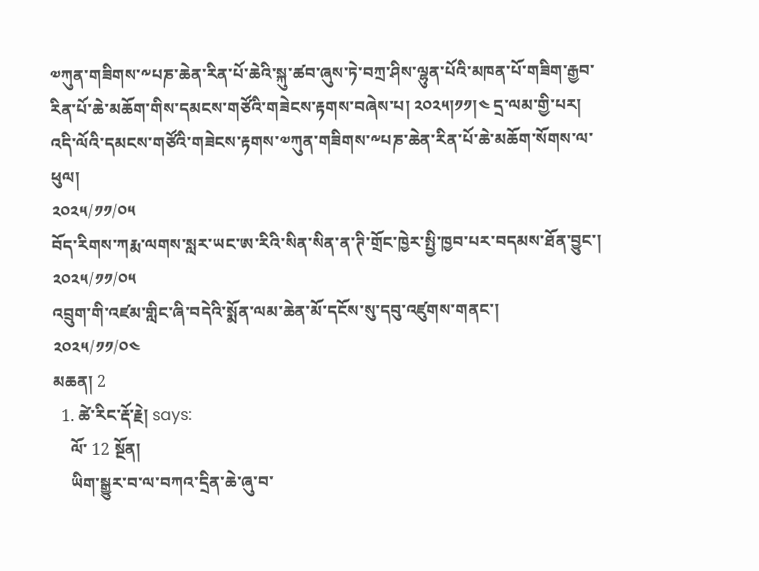༧ཀུན་གཟིགས་༸པཎ་ཆེན་རིན་པོ་ཆེའི་སྐུ་ཚབ་ཞུས་ཏེ་བཀྲ་ཤིས་ལྷུན་པོའི་མཁན་པོ་གཟིག་རྒྱབ་རིན་པོ་ཆེ་མཆོག་གིས་དམངས་གཙོའི་གཟེངས་རྟགས་བཞེས་པ། ༢༠༢༥།༡༡།༤ དྲ་ལམ་གྱི་པར།
འདི་ལོའི་དམངས་གཙོའི་གཟེངས་རྟགས་༧ཀུན་གཟིགས་༸པཎ་ཆེན་རིན་པོ་ཆེ་མཆོག་སོགས་ལ་ཕུལ།
༢༠༢༥/༡༡/༠༥
བོད་རིགས་ཀརྨ་ལགས་སླར་ཡང་ཨ་རིའི་སིན་སིན་ན་ཊི་གྲོང་ཁྱེར་སྤྱི་ཁྱབ་པར་བདམས་ཐོན་བྱུང་།
༢༠༢༥/༡༡/༠༥
འབྲུག་གི་འཛམ་གླིང་ཞི་བདེའི་སྨོན་ལམ་ཆེན་མོ་དངོས་སུ་དབུ་འཛུགས་གནང་།
༢༠༢༥/༡༡/༠༤
མཆན། 2
  1. ཚེ་རིང་རྡོ་རྗེ། says:
    ལོ་ 12 སྔོན།
    ཡིག་སྒྱུར་བ་ལ་བཀའ་དྲིན་ཆེ་ཞུ་བ་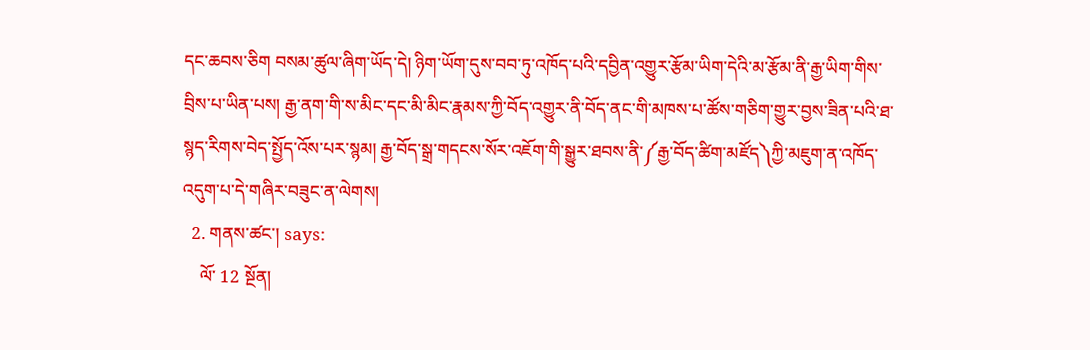དང་ཆབས་ཅིག བསམ་ཚུལ་ཞིག་ཡོད་དེ། ཉིག་ཡོག་དུས་བབ་ཏུ་འཁོད་པའི་དབྱིན་འགྱུར་རྩོམ་ཡིག་དེའི་མ་རྩོམ་ནི་རྒྱ་ཡིག་གིས་བྲིས་པ་ཡིན་པས། རྒྱ་ནག་གི་ས་མིང་དང་མི་མིང་རྣམས་ཀྱི་བོད་འགྱུར་ནི་བོད་ནང་གི་མཁས་པ་ཚོས་གཅིག་གྱུར་བྱས་ཟིན་པའི་ཐ་སྙད་རིགས་བེད་སྤྱོད་འོས་པར་སྙམ། རྒྱ་བོད་སྒྲ་གདངས་སོར་འཇོག་གི་སྒྱུར་ཐབས་ནི་༼རྒྱ་བོད་ཚིག་མཛོད༽ཀྱི་མཇུག་ན་འཁོད་འདུག་པ་དེ་གཞིར་བཟུང་ན་ལེགས།
  2. གནས་ཚང་། says:
    ལོ་ 12 སྔོན།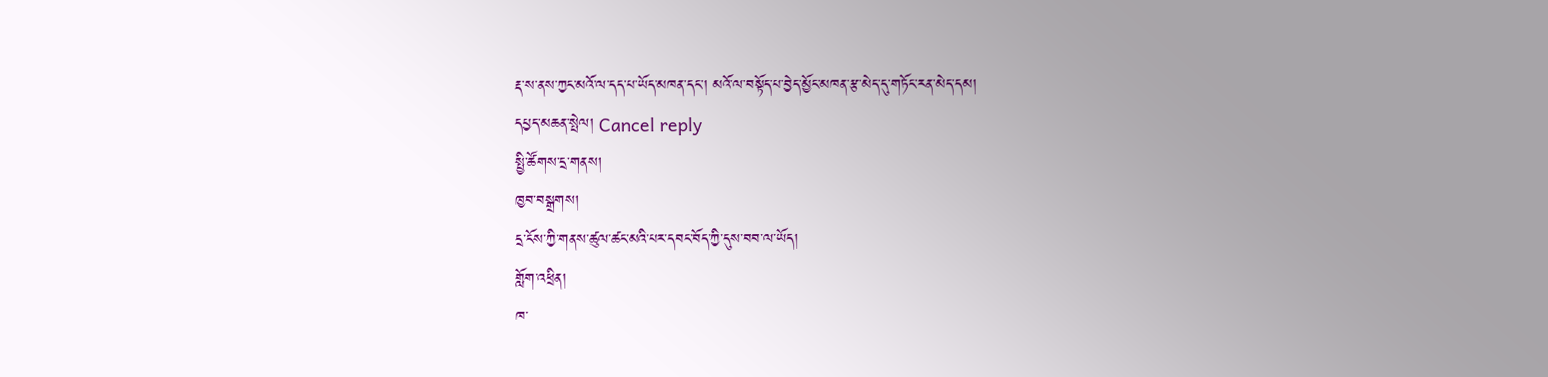རྡ་ས་ནས་ཀྱང་མའོ་ལ་དད་པ་ཡོད་མཁན་དང་། མའོ་ལ་བསྟོད་པ་བྱེད་མྱོང་མཁན་རྩ་མེད་དུ་གཏོང་རན་མེད་དམ།
དཔྱད་མཆན་སྤེལ། Cancel reply
སྤྱི་ཚོགས་དྲ་གནས།
ཁྱབ་བསྒྲགས།
དྲ་ངོས་ཀྱི་གནས་ཚུལ་ཚང་མའི་པར་དབང་བོད་ཀྱི་དུས་བབ་ལ་ཡོད།
གློག་འཕྲིན།
ཁ་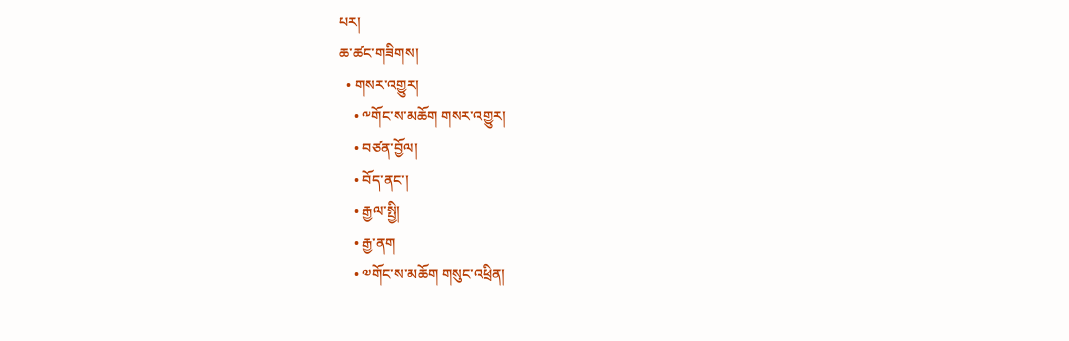པར།
ཆ་ཚང་གཟིགས།
  • གསར་འགྱུར།
    • ༸གོང་ས་མཆོག གསར་འགྱུར།
    • བཙན་བྱོལ།
    • བོད་ནང་།
    • རྒྱལ་སྤྱི།
    • རྒྱ་ནག
    • ༧གོང་ས་མཆོག གསུང་འཕྲིན།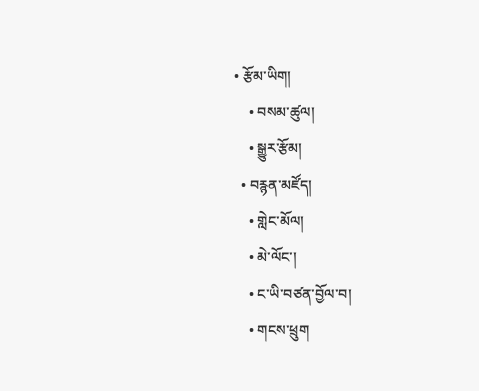• རྩོམ་ཡིག།
    • བསམ་ཚུལ།
    • སྒྱུར་རྩོམ།
  • བརྙན་མཛོད།
    • གླེང་མོལ།
    • མེ་ལོང་།
    • ང་ཡི་བཙན་བྱོལ་བ།
    • གངས་ཕྲུག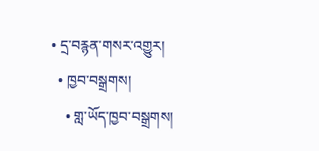• དྲ་བརྙན་གསར་འགྱུར།
  • ཁྱབ་བསྒྲགས།
    • གླ་ཡོད་ཁྱབ་བསྒྲགས།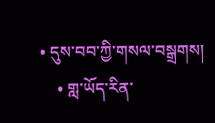• དུས་བབ་ཀྱི་གསལ་བསྒྲགས།
    • གླ་ཡོད་རིན་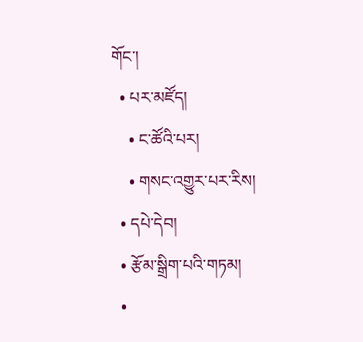གོང་།
  • པར་མཛོད།
    • ང་ཚོའི་པར།
    • གསང་འགྱུར་པར་རིས།
  • དཔེ་དེབ།
  • རྩོམ་སྒྲིག་པའི་གཏམ།
  •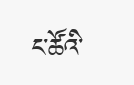ང་ཚོའི་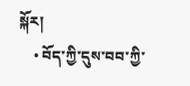སྐོར།
    • བོད་ཀྱི་དུས་བབ་ཀྱི་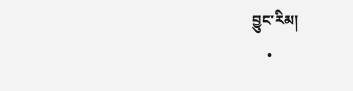བྱུང་རིམ།
    •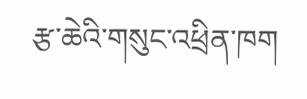རྩ་ཆེའི་གསུང་འཕྲིན་ཁག